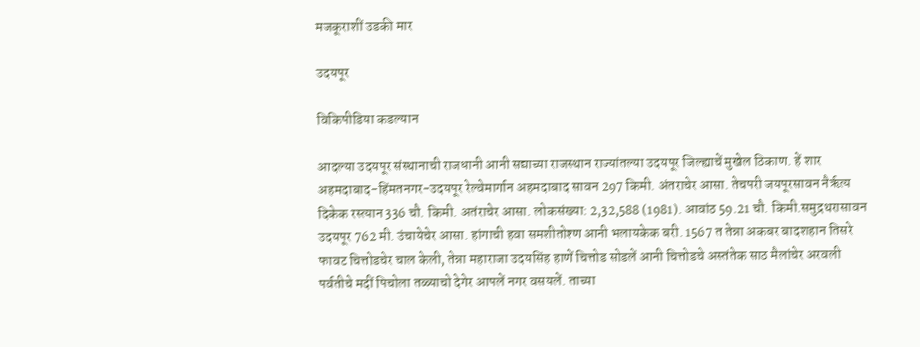मजकूराशीं उडकी मार

उदयपूर

विकिपीडिया कडल्यान

आदल्या उदयपूर संस्थानाची राजधानी आनी सद्याच्या राजस्थान राज्यांतल्या उदयपूर जिल्ह्याचें मुखेल ठिकाण. हें शार अहमदाबाद-हिंमतनगर-उदयपूर रेल्वेमार्गान अहमदाबाद सावन 297 किमी. अंतराचेर आसा. तेचपरी जयपूरसावन नैर्ऋत्य दिकेक रस्त्यान 336 चौ. किमी. अतंराचेर आसा. लोकसंख्या: 2,32,588 (1981). आवांठ 59.21 चौ. किमी.समुद्रथरासावन उदयपूर 762 मी. उंचायेचेर आसा. हांगाची हवा समशीतोश्ण आनी भलायकेक बरी. 1567 त तेन्ना अकबर बादशहान तिसरे फावट चित्तोडचेर चाल केली, तेन्ना महाराजा उदयसिंह हाणें चित्तोड सोडलें आनी चित्तोडचे अस्तंतेक साठ मैलांचेर अरवली पर्वतीचे मदीं पिचोला तळ्याचो देगेर आपलें नगर वसयलें. ताच्या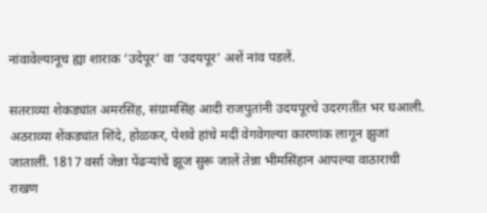नांवावेल्यानूच ह्या शाराक ‘उदेपूर’ वा ‘उदयपूर’ अशें नांव पडलें.

सतराव्या शेकड्यांत अमरसिंह, संग्रामसिंह आदी राजपुतांनी उदयपूरचे उदरगतींत भर घआली. अठराव्या शेंकड्यांत शिंदे, होळकर, पेशवे हांचे मदीं वेगवेगल्या कारणांक लागून झुजां जातालीं. 1817 वर्सा जेन्ना पेंढऱ्यांचें झूज सुरू जालें तेन्ना भीमसिंहान आपल्या वाठाराची राखण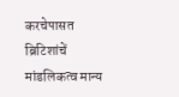करचेपासत ब्रिटिशांचें मांडलिकत्व मान्य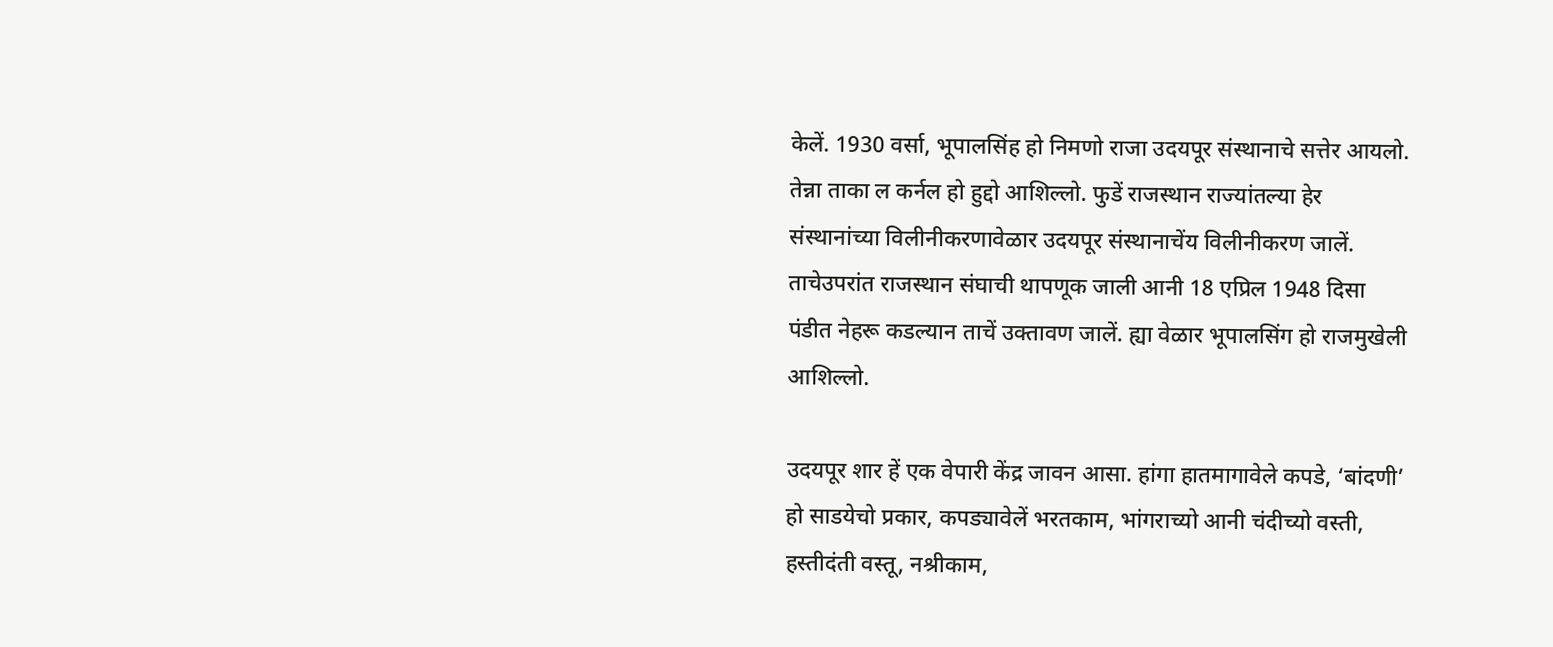केलें. 1930 वर्सा, भूपालसिंह हो निमणो राजा उदयपूर संस्थानाचे सत्तेर आयलो. तेन्ना ताका ल कर्नल हो हुद्दो आशिल्लो. फुडें राजस्थान राज्यांतल्या हेर संस्थानांच्या विलीनीकरणावेळार उदयपूर संस्थानाचेंय विलीनीकरण जालें. ताचेउपरांत राजस्थान संघाची थापणूक जाली आनी 18 एप्रिल 1948 दिसा पंडीत नेहरू कडल्यान ताचें उक्तावण जालें. ह्या वेळार भूपालसिंग हो राजमुखेली आशिल्लो.

उदयपूर शार हें एक वेपारी केंद्र जावन आसा. हांगा हातमागावेले कपडे, ‘बांदणी’ हो साडयेचो प्रकार, कपड्यावेलें भरतकाम, भांगराच्यो आनी चंदीच्यो वस्ती, हस्तीदंती वस्तू, नश्रीकाम,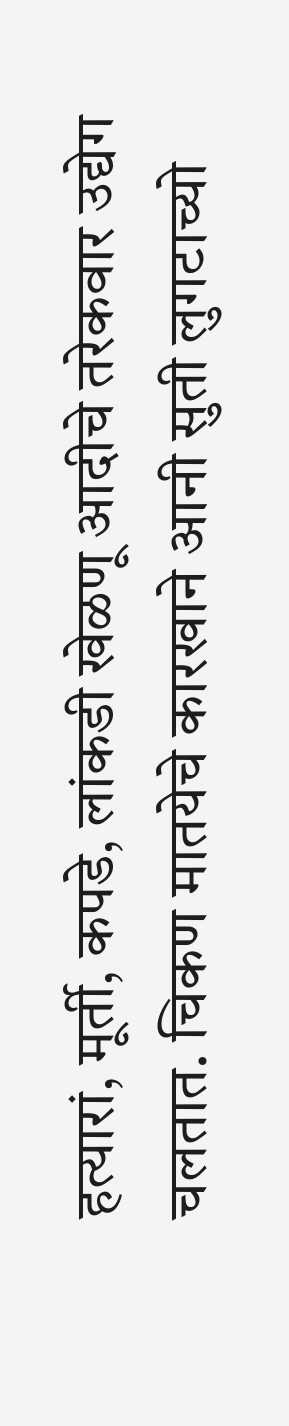हत्यारां, मूर्ती, कपडे, लांकडी खेळणू आदीचे तरेकवार उद्येग चलतात. चिकण मातयेचे कारखाने आनी सुती लुगटाच्यो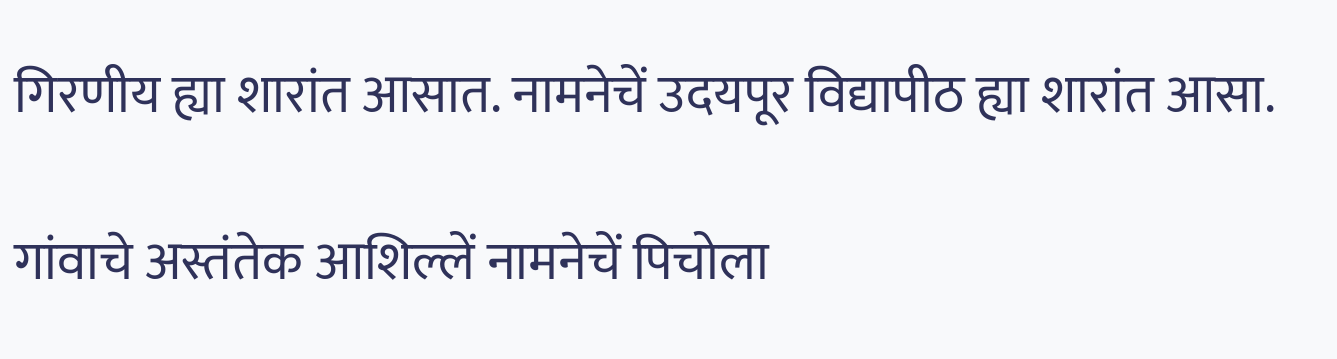गिरणीय ह्या शारांत आसात. नामनेचें उदयपूर विद्यापीठ ह्या शारांत आसा.

गांवाचे अस्तंतेक आशिल्लें नामनेचें पिचोला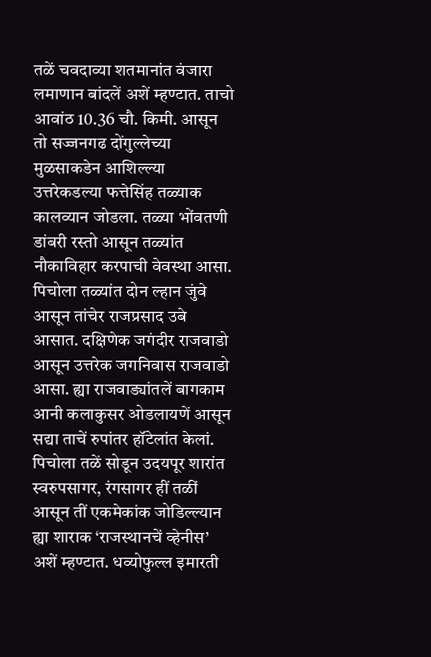तळें चवदाव्या शतमानांत वंजारा लमाणान बांदलें अशें म्हण्टात. ताचो आवांठ 10.36 चौ. किमी. आसून तो सज्जनगढ दोंगुल्लेच्या मुळसाकडेन आशिल्ल्या उत्तरेकडल्या फत्तेसिंह तळ्याक कालव्यान जोडला. तळ्या भोंवतणी डांबरी रस्तो आसून तळ्यांत नौकाविहार करपाची वेवस्था आसा. पिचोला तळ्यांत दोन ल्हान जुंवे आसून तांचेर राजप्रसाद उबे आसात. दक्षिणेक जगंदीर राजवाडो आसून उत्तरेक जगनिवास राजवाडो आसा. ह्या राजवाड्यांतलें बागकाम आनी कलाकुसर ओडलायणें आसून सद्या ताचें रुपांतर हॉटेलांत केलां. पिचोला तळें सोडून उदयपूर शारांत स्वरुपसागर, रंगसागर हीं तळीं आसून तीं एकमेकांक जोडिल्ल्यान ह्या शाराक ‘राजस्थानचें व्हेनीस’ अशें म्हण्टात. धव्योफुल्ल इमारती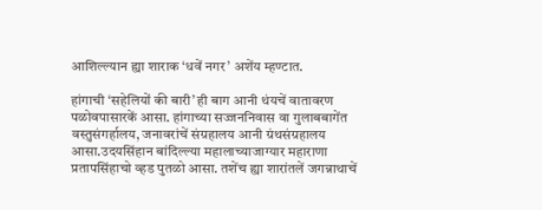आशिल्ल्यान ह्या शाराक ‘धवें नगर’ अशेंय म्हण्टात.

हांगाची ‘सहेलियों की बारी’ ही बाग आनी थंयचें वातावरण पळोवपासारकें आसा. हांगाच्या सज्जननिवास वा गुलाबबागेंत वस्तुसंगर्हालय, जनावरांचें संग्रहालय आनी ग्रंथसंग्रहालय आसा.उदयसिंहान बांदिल्ल्या महालाच्याजाग्यार महाराणा प्रतापसिंहाचो व्हड पुतळो आसा. तशेंच ह्या शारांतलें जगन्नाथाचें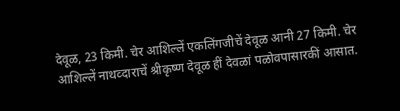देवूळ, 23 किमी. चेर आशिल्लें एकलिंगजीचें देवूळ आनी 27 किमी. चेर आशिल्लें नाथव्दाराचें श्रीकृष्ण देवूळ हीं देवळां पळोवपासारकीं आसात.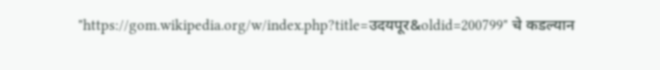"https://gom.wikipedia.org/w/index.php?title=उदयपूर&oldid=200799" चे कडल्यान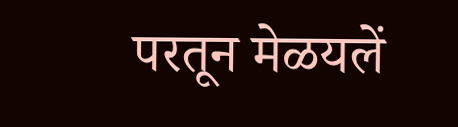परतून मेळयलें